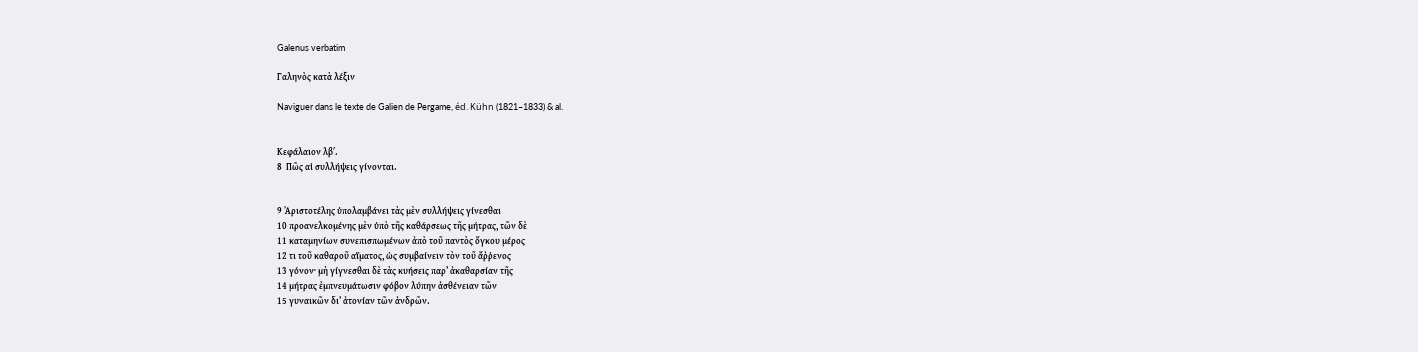Galenus verbatim

Γαληνὸς κατὰ λέξιν

Naviguer dans le texte de Galien de Pergame, éd. Kühn (1821–1833) & al.


Κεφάλαιον λβʹ.
8  Πῶς αἱ συλλήψεις γίνονται.


9 Ἀριστοτέλης ὑπολαμβάνει τὰς μὲν συλλήψεις γίνεσθαι
10 προανελκομένης μὲν ὑπὸ τῆς καθάρσεως τῆς μήτρας, τῶν δὲ
11 καταμηνίων συνεπισπωμένων ἀπὸ τοῦ παντὸς ὄγκου μέρος
12 τι τοῦ καθαροῦ αἵματος, ὡς συμβαίνειν τὸν τοῦ ἄῤῥενος
13 γόνον· μὴ γίγνεσθαι δὲ τὰς κυήσεις παρ’ ἀκαθαρσίαν τῆς
14 μήτρας ἐμπνευμάτωσιν φόβον λύπην ἀσθένειαν τῶν
15 γυναικῶν δι’ ἀτονίαν τῶν ἀνδρῶν.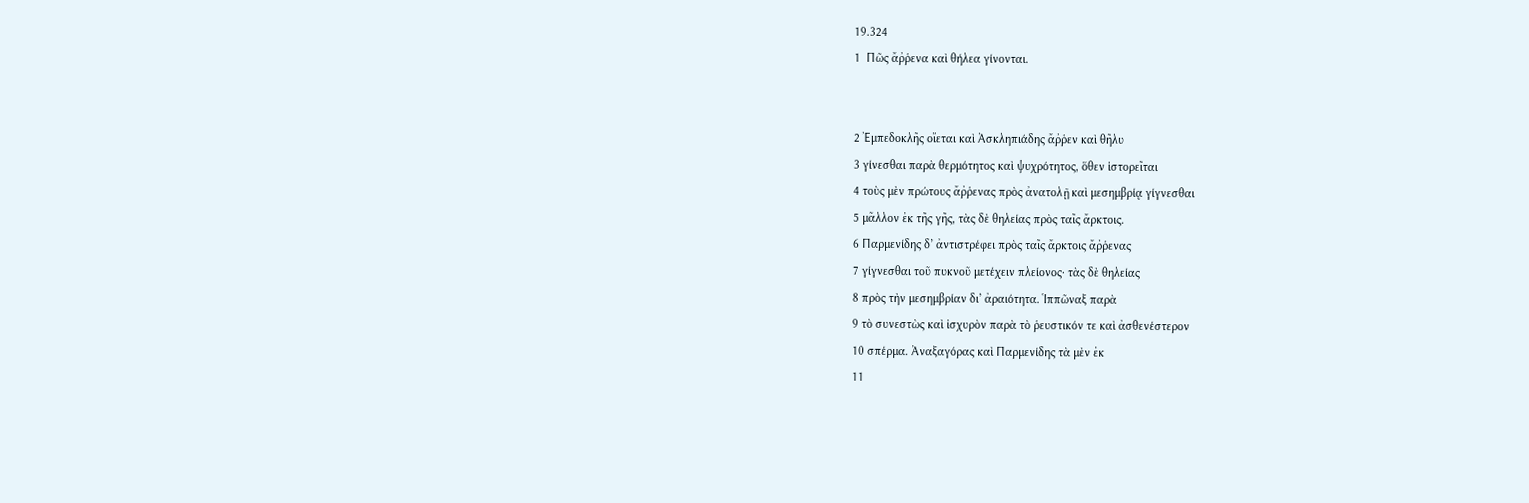19.324
1  Πῶς ἄῤῥενα καὶ θήλεα γίνονται.


2 Ἐμπεδοκλῆς οἴεται καὶ Ἀσκληπιάδης ἄῤῥεν καὶ θῆλυ
3 γίνεσθαι παρὰ θερμότητος καὶ ψυχρότητος, ὅθεν ἱστορεῖται
4 τοὺς μὲν πρώτους ἄῤῥενας πρὸς ἀνατολῇ καὶ μεσημβρίᾳ γίγνεσθαι
5 μᾶλλον ἐκ τῆς γῆς, τὰς δὲ θηλείας πρὸς ταῖς ἄρκτοις.
6 Παρμενίδης δ’ ἀντιστρέφει πρὸς ταῖς ἄρκτοις ἄῤῥενας
7 γίγνεσθαι τοῦ πυκνοῦ μετέχειν πλείονος· τὰς δὲ θηλείας
8 πρὸς τὴν μεσημβρίαν δι’ ἀραιότητα. Ἱππῶναξ παρὰ
9 τὸ συνεστὼς καὶ ἰσχυρὸν παρὰ τὸ ῥευστικόν τε καὶ ἀσθενέστερον
10 σπέρμα. Ἀναξαγόρας καὶ Παρμενίδης τὰ μὲν ἐκ
11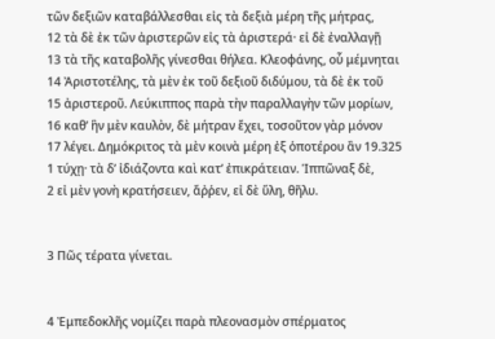τῶν δεξιῶν καταβάλλεσθαι εἰς τὰ δεξιὰ μέρη τῆς μήτρας,
12 τὰ δὲ ἐκ τῶν ἀριστερῶν εἰς τὰ ἀριστερά· εἰ δὲ ἐναλλαγῇ
13 τὰ τῆς καταβολῆς γίνεσθαι θήλεα. Κλεοφάνης, οὗ μέμνηται
14 Ἀριστοτέλης, τὰ μὲν ἐκ τοῦ δεξιοῦ διδύμου, τὰ δὲ ἐκ τοῦ
15 ἀριστεροῦ. Λεύκιππος παρὰ τὴν παραλλαγὴν τῶν μορίων,
16 καθ’ ἣν μὲν καυλὸν, δὲ μήτραν ἔχει, τοσοῦτον γὰρ μόνον
17 λέγει. Δημόκριτος τὰ μὲν κοινὰ μέρη ἐξ ὁποτέρου ἂν 19.325
1 τύχῃ· τὰ δ’ ἰδιάζοντα καὶ κατ’ ἐπικράτειαν. Ἱππῶναξ δὲ,
2 εἰ μὲν γονὴ κρατήσειεν, ἄῤῥεν, εἰ δὲ ὕλη, θῆλυ.


3 Πῶς τέρατα γίνεται.


4 Ἐμπεδοκλῆς νομίζει παρὰ πλεονασμὸν σπέρματος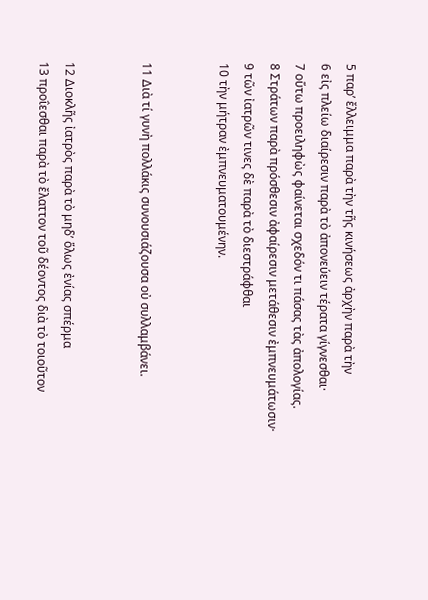5 παρ’ ἔλλειμμα παρὰ τὴν τῆς κινήσεως ἀρχὴν παρὰ τὴν
6 εἰς πλείω διαίρεσιν παρὰ τὸ ἀπονεύειν τέρατα γίγνεσθαι·
7 οὕτω προειληφὼς φαίνεται σχεδόν τι πάσας τὰς ἀπολογίας.
8 Στράτων παρὰ πρόσθεσιν ἀφαίρεσιν μετάθεσιν ἐμπνευμάτωσιν·
9 τῶν ἰατρῶν τινες δὲ παρὰ τὸ διεστράφθαι
10 τὴν μήτραν ἐμπνευματουμένην.


11 Διὰ τί γυνὴ πολλάκις συνουσιάζουσα οὐ συλλαμβάνει.


12 Διοκλῆς ἰατρὸς παρὰ τὸ μηδ’ ὅλως ἐνίας σπέρμα
13 προΐεσθαι παρὰ τὸ ἔλαττον τοῦ δέοντος διὰ τὸ τοιοῦτον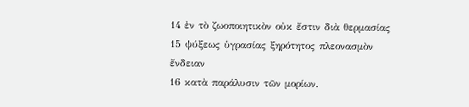14 ἐν τὸ ζωοποιητικὸν οὐκ ἔστιν διὰ θερμασίας
15 ψύξεως ὑγρασίας ξηρότητος πλεονασμὸν ἔνδειαν
16 κατὰ παράλυσιν τῶν μορίων.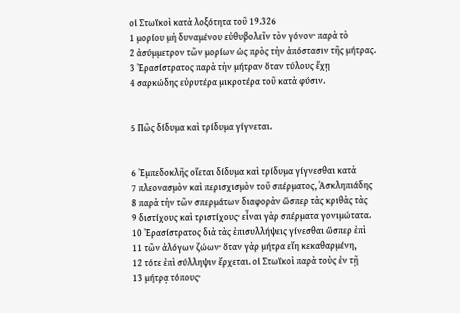οἱ Στωϊκοὶ κατὰ λοξότητα τοῦ 19.326
1 μορίου μὴ δυναμένου εὐθυβολεῖν τὸν γόνον· παρὰ τὸ
2 ἀσύμμετρον τῶν μορίων ὡς πρὸς τὴν ἀπόστασιν τῆς μήτρας.
3 Ἐρασίστρατος παρὰ τὴν μήτραν ὅταν τύλους ἔχῃ
4 σαρκώδης εὐρυτέρα μικροτέρα τοῦ κατὰ φύσιν.


5 Πῶς δίδυμα καὶ τρίδυμα γίγνεται.


6 Ἐμπεδοκλῆς οἴεται δίδυμα καὶ τρίδυμα γίγνεσθαι κατὰ
7 πλεονασμὸν καὶ περισχισμὸν τοῦ σπέρματος, Ἀσκληπιάδης
8 παρὰ τὴν τῶν σπερμάτων διαφορὰν ὥσπερ τὰς κριθὰς τὰς
9 διστίχους καὶ τριστίχους· εἶναι γὰρ σπέρματα γονιμώτατα.
10 Ἐρασίστρατος διὰ τὰς ἐπισυλλήψεις γίνεσθαι ὥσπερ ἐπὶ
11 τῶν ἀλόγων ζώων· ὅταν γὰρ μήτρα εἴη κεκαθαρμένη,
12 τότε ἐπὶ σύλληψιν ἔρχεται. οἱ Στωϊκοὶ παρὰ τοὺς ἐν τῇ
13 μήτρᾳ τόπους·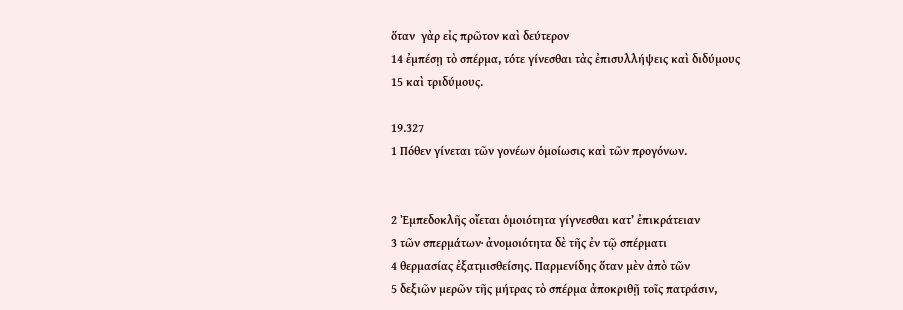ὅταν  γὰρ εἰς πρῶτον καὶ δεύτερον
14 ἐμπέσῃ τὸ σπέρμα, τότε γίνεσθαι τὰς ἐπισυλλήψεις καὶ διδύμους
15 καὶ τριδύμους.

19.327
1 Πόθεν γίνεται τῶν γονέων ὁμοίωσις καὶ τῶν προγόνων.


2 Ἐμπεδοκλῆς οἴεται ὁμοιότητα γίγνεσθαι κατ’ ἐπικράτειαν
3 τῶν σπερμάτων· ἀνομοιότητα δὲ τῆς ἐν τῷ σπέρματι
4 θερμασίας ἐξατμισθείσης. Παρμενίδης ὅταν μὲν ἀπὸ τῶν
5 δεξιῶν μερῶν τῆς μήτρας τὸ σπέρμα ἀποκριθῇ τοῖς πατράσιν,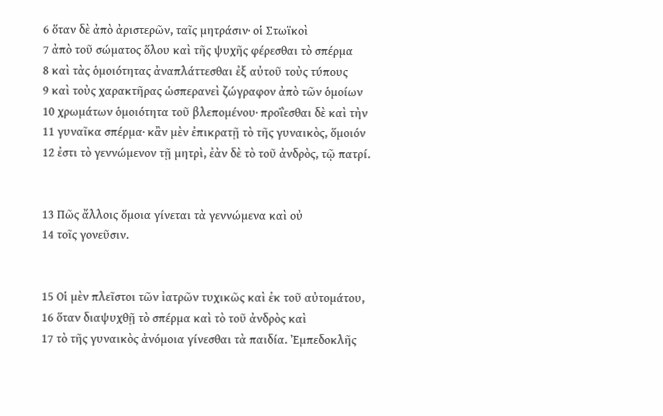6 ὅταν δὲ ἀπὸ ἀριστερῶν, ταῖς μητράσιν· οἱ Στωϊκοὶ
7 ἀπὸ τοῦ σώματος ὅλου καὶ τῆς ψυχῆς φέρεσθαι τὸ σπέρμα
8 καὶ τὰς ὁμοιότητας ἀναπλάττεσθαι ἐξ αὐτοῦ τοὺς τύπους
9 καὶ τοὺς χαρακτῆρας ὡσπερανεὶ ζώγραφον ἀπὸ τῶν ὁμοίων
10 χρωμάτων ὁμοιότητα τοῦ βλεπομένου· προΐεσθαι δὲ καὶ τὴν
11 γυναῖκα σπέρμα· κἂν μὲν ἐπικρατῇ τὸ τῆς γυναικὸς, ὅμοιόν
12 ἐστι τὸ γεννώμενον τῇ μητρὶ, ἐὰν δὲ τὸ τοῦ ἀνδρὸς, τῷ πατρί.


13 Πῶς ἄλλοις ὅμοια γίνεται τὰ γεννώμενα καὶ οὐ
14 τοῖς γονεῦσιν.


15 Οἱ μὲν πλεῖστοι τῶν ἰατρῶν τυχικῶς καὶ ἐκ τοῦ αὐτομάτου,
16 ὅταν διαψυχθῇ τὸ σπέρμα καὶ τὸ τοῦ ἀνδρὸς καὶ
17 τὸ τῆς γυναικὸς ἀνόμοια γίνεσθαι τὰ παιδία. Ἐμπεδοκλῆς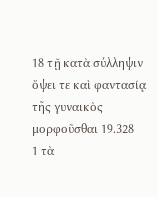18 τῇ κατὰ σύλληψιν ὄψει τε καὶ φαντασίᾳ τῆς γυναικὸς μορφοῦσθαι 19.328
1 τὰ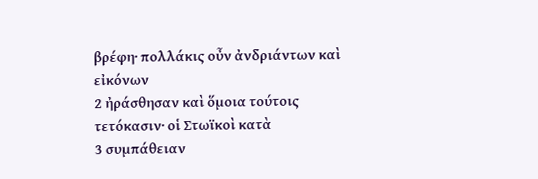βρέφη· πολλάκις οὖν ἀνδριάντων καὶ εἰκόνων
2 ἠράσθησαν καὶ ὅμοια τούτοις τετόκασιν· οἱ Στωϊκοὶ κατὰ
3 συμπάθειαν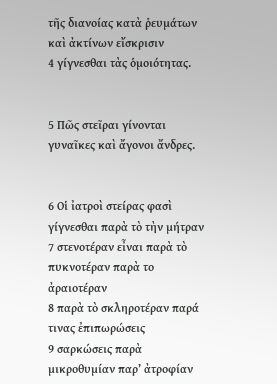τῆς διανοίας κατὰ ῥευμάτων καὶ ἀκτίνων εἴσκρισιν
4 γίγνεσθαι τὰς ὁμοιότητας.


5 Πῶς στεῖραι γίνονται γυναῖκες καὶ ἄγονοι ἄνδρες.


6 Οἱ ἰατροὶ στείρας φασὶ γίγνεσθαι παρὰ τὸ τὴν μήτραν
7 στενοτέραν εἶναι παρὰ τὸ πυκνοτέραν παρὰ το ἀραιοτέραν
8 παρὰ τὸ σκληροτέραν παρά τινας ἐπιπωρώσεις
9 σαρκώσεις παρὰ μικροθυμίαν παρ’ ἀτροφίαν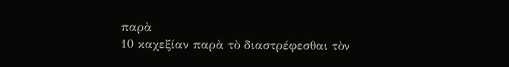παρὰ
10 καχεξίαν παρὰ τὸ διαστρέφεσθαι τὸν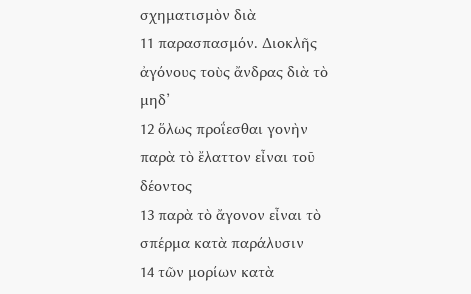σχηματισμὸν διὰ
11 παρασπασμόν. Διοκλῆς ἀγόνους τοὺς ἄνδρας διὰ τὸ μηδ’
12 ὅλως προΐεσθαι γονὴν παρὰ τὸ ἔλαττον εἶναι τοῦ δέοντος
13 παρὰ τὸ ἄγονον εἶναι τὸ σπέρμα κατὰ παράλυσιν
14 τῶν μορίων κατὰ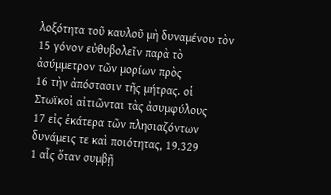λοξότητα τοῦ καυλοῦ μὴ δυναμένου τὸν
15 γόνον εὐθυβολεῖν παρὰ τὸ ἀσύμμετρον τῶν μορίων πρὸς
16 τὴν ἀπόστασιν τῆς μήτρας. οἱ Στωϊκοὶ αἰτιῶνται τὰς ἀσυμφύλους
17 εἰς ἑκάτερα τῶν πλησιαζόντων δυνάμεις τε καὶ ποιότητας, 19.329
1 αἷς ὅταν συμβῇ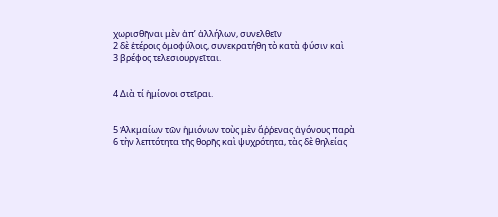χωρισθῆναι μὲν ἀπ’ ἀλλήλων, συνελθεῖν
2 δὲ ἑτέροις ὁμοφύλοις, συνεκρατήθη τὸ κατὰ φύσιν καὶ
3 βρέφος τελεσιουργεῖται.


4 Διὰ τί ἡμίονοι στεῖραι.


5 Ἀλκμαίων τῶν ἡμιόνων τοὺς μὲν ἄῤῥενας ἀγόνους παρὰ
6 τὴν λεπτότητα τῆς θορῆς καὶ ψυχρότητα, τὰς δὲ θηλείας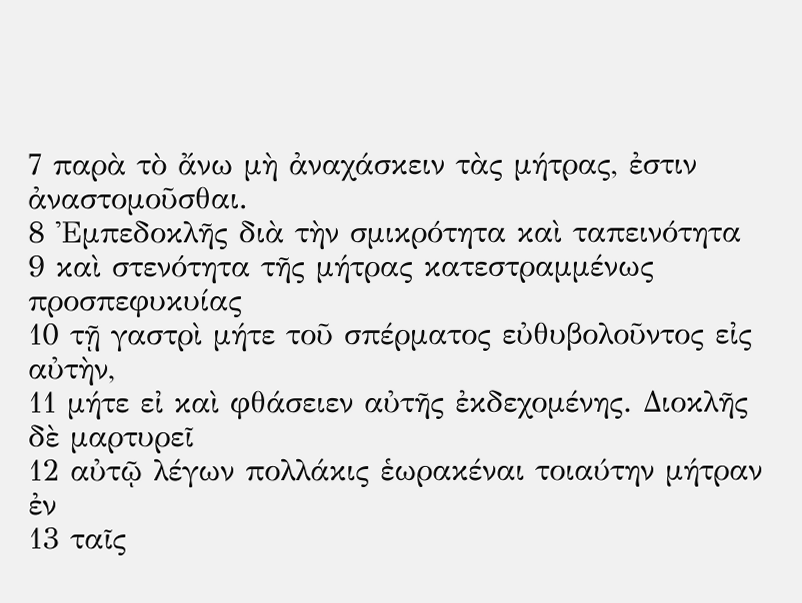7 παρὰ τὸ ἄνω μὴ ἀναχάσκειν τὰς μήτρας, ἐστιν ἀναστομοῦσθαι.
8 Ἐμπεδοκλῆς διὰ τὴν σμικρότητα καὶ ταπεινότητα
9 καὶ στενότητα τῆς μήτρας κατεστραμμένως προσπεφυκυίας
10 τῇ γαστρὶ μήτε τοῦ σπέρματος εὐθυβολοῦντος εἰς αὐτὴν,
11 μήτε εἰ καὶ φθάσειεν αὐτῆς ἐκδεχομένης. Διοκλῆς δὲ μαρτυρεῖ
12 αὐτῷ λέγων πολλάκις ἑωρακέναι τοιαύτην μήτραν ἐν
13 ταῖς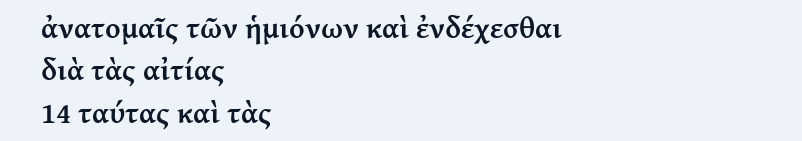ἀνατομαῖς τῶν ἡμιόνων καὶ ἐνδέχεσθαι διὰ τὰς αἰτίας
14 ταύτας καὶ τὰς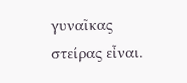γυναῖκας στείρας εἶναι.